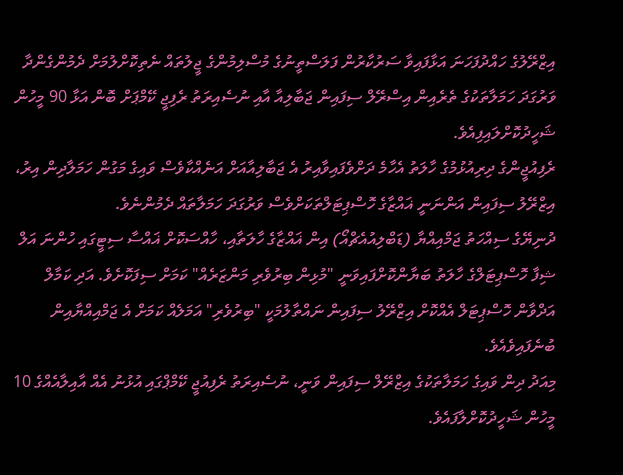އިޒްރޭލުގެ ހައްދުފަހަނަ އަޅާފައިވާ ސަރުކާރުން ފަލަސްތީނުގެ މުސްލިމުންގެ ޖީލުތައް ނެތިކޮށްލުމަށް ދެމުންގެންދާ ވަރުގަދަ ހަމަލާތަކުގެ ތެރެއިން އިސްރޭލް ސިފައިން ޖަބާލިއާ އާއި ނުސެއިރަތު ރެފިޖީ ކޭމްޕަށް ބޮން އަޅާ 90 މީހުން ޝަހީދުކޮށްލައިފިއެވެ.
ރެފިއުޖީންގެ ދިރިއުޅުމުގެ ހާލަތު އެހާމެ ދަށްވެފައިވާއިރު އެ ޖަބާލިއާއަށް އަނެއްކާވެސް ވައިގެ މަގުން ހަމަލާދިން އިރު، އިޒްރޭލު ސިފައިން އަންނަނީ ޣައްޒާގެ ހޮސްޕިޓަލްތަކަށްވެސް ވަރުގަދަ ހަމަލާތައް ދެމުންނެވެ.
ދުނިޔޭގެ ސިއްހަތު ޖަމްއިއްޔާ (ޑަބްލިއުއެޗްއޯ) އިން ޣައްޒާގެ ހާލަތާއި، ހާއްސަކޮށް ޣައްސާ ސިޓީގައި ހުންނަ އަލް ޝިފާ ހޮސްޕިޓަލްގެ ހާލަތު ބަޔާންކޮށްފައިވަނީ "މުޅިން ބިރުވެރި މަންޒަރެއް" ކަމަށް ސިފަކޮށެވެ. އަދި ކަމާލް އަދްވާން ހޮސްޕިޓަލް އެއްކޮށް އިޒްރޭލު ސިފައިން ނައްތާލުމަކީ "ބިރުވެރި" އަމަލެއް ކަމަށް އެ ޖަމްއިއްޔާއިން ބުނެފައިވެއެވެ.
މިއަދު ދިން ވައިގެ ހަމަލާތަކުގެ އިޒްރޭލް ސިފައިން ވަނީ، ނުސެއިރަތު ރެފިއުޖީ ކޭމްޕްގައި އުޅުނު އެއް އާއިލާއެއްގެ 10 މީހުން ޝަހީދުކޮށްލާފައެވެ.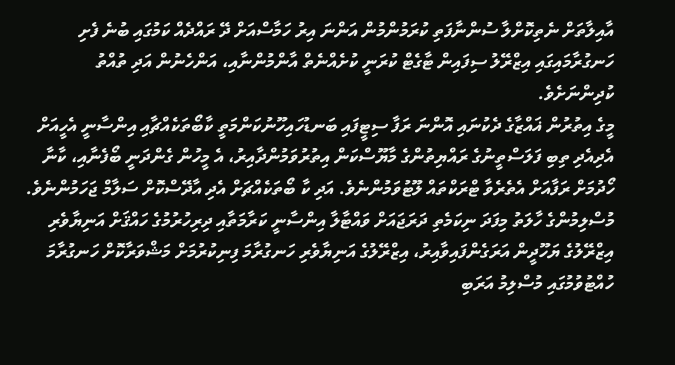އާއިލާތަށް ނެތިކޮށްލާ ސުންނާފަތި ކުރަމުންމުން އަންނަ އިރު ހަމާސްއަށް ދޭ ރައްދެއް ކަމުގައި ބުނެ ފެށި ހަނގުރާމައިގައި އިޒްރޭލު ސިފައިން ޓާގެޓް ކުރަނީ ކުށެއްނެތް އާންމުންނާއި، އަންހެނުން އަދި ތުއްތު ކުދިންނަށެވެ.
މީގެ އިތުރުން ޣައްޒާގެ ދެކުނައި އޮންނަ ރަފާ ސިޓީފައި ބަނޑުހައިހޫނުކަންމަތީ ކާބޯތަކެއްޗާއި އިންސާނީ އެހީއަށް އެދިއެދި ތިބި ފަލަސްތީނުގެ ރައްޔިތުންގެ މާޔޫސްކަން އިތުރުވަމުންދާއިރު، އެ މީހުން ގެންދަނީ ބޯފެނާއި، ކާނާ ހޯދުމަށް ރަފާއަށް އެތެރެވާ ޓްރަކްތައް ލޫޓުވަމުންނެވެ. އަދި ކާ ބޯތަކެއްޗަށް އެދި އާދޭސްކޮށް ސަލާމް ޖަހަމުންނެވެ.
މުސްލިމުންގެ ހާލަތު މިފަދަ ނިކަމެތި ދަރަޖައަށް ވައްޓާލާ އިންސާނީ ކަރާމަތާއި ދިރިހުރުމުގެ ހައްޤަށް އަނިޔާވެރި އިޒްރޭލުގެ ޔަހޫދީން އަރަގެންފައިވާއިރު، އިޒްރޭލުގެ އަނިޔާވެރި ހަނގުރާމަ ފިނިކުރުމަށް މަޝްވަރާކޮށް ހަނގުރާމަ ހުއްޓުވުމުގައި މުސްލިމު އަރަބި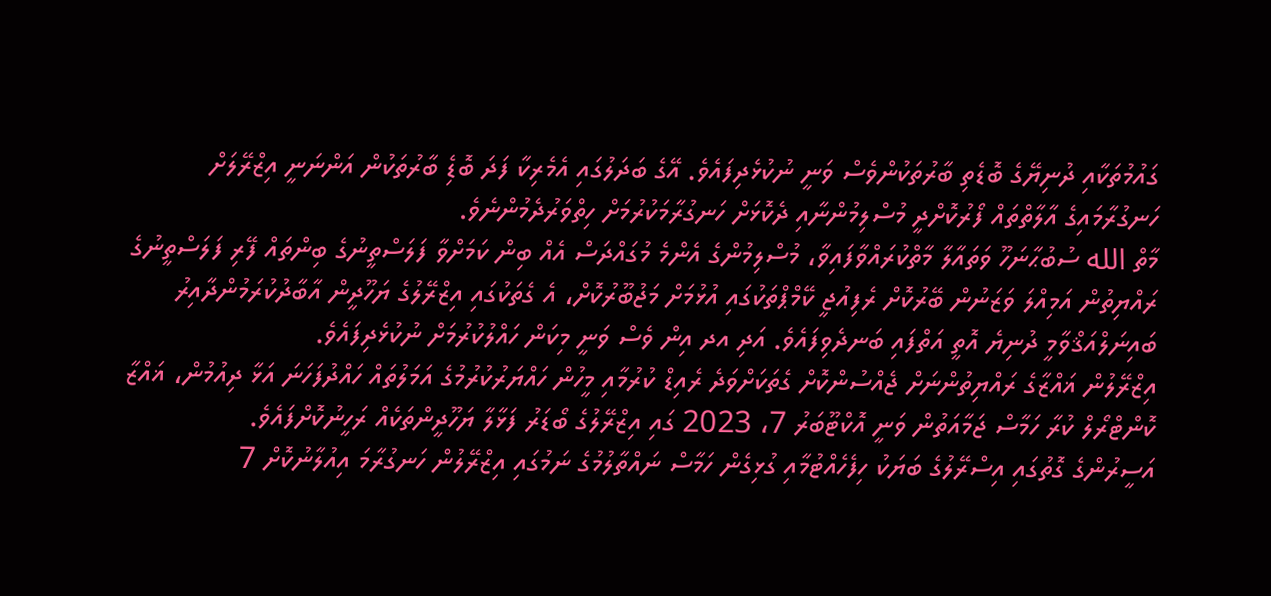ގައުމުތަކާއި ދުނިޔޭގެ ބޮޑެތި ބާރުތަކުންވެސް ވަނީ ނުކުޅެދިފައެވެ. އޭގެ ބަދަލުގައި އެމެރިކާ ފަދަ ބޮޑެި ބާރުތަކުން އަންނަނީ އިޒްރޭލަށް ހަނގުރާމައިގެ އާލާތްތައް ފޯރުކޮށްދީ މުސްލިމުންނާއި ދެކޮޅަށް ހަނގުރާމަކުރުމަށް ހިތްވަރުދެމުންނެވެ.
މާތް الله ސުބުޙާނަހޫ ވަތައާލާ މާތްކުރައްވާފައިވާ، މުސްލިމުންގެ އެންމެ މުގައްދަސް އެއް ބިން ކަމަށްވާ ފަލަސްތީނުގެ ބިންތައް ފޭރި ފަލަސްތީނުގެ ރައްޔިތުން އަމިއްލަ ވަޒަނުން ބޭރުކޮށް ރެފިއުޖީ ކޭމްޕްތަކުގައި އުޅުމަށް މަޖުބޫރުކޮށް، އެ ގެތަކުގައި އިޒްރޭލުގެ ޔަހޫދީން އާބާދުކުރަމުންދާއިރު ބައިނަލްއަޤްވާމީ ދުނިޔެ އޮތީ އަތްފައި ބަނދެވިފައެވެ. އަދި އދ އިން ވެސް ވަނީ މިކަން ހައްލުކުރުމަށް ނުކުޅެދިފައެވެ.
އިޒްރޭލުން ޣައްޒާގެ ރައްޔިތުންނަށް ޖެއްސުންކޮށް ގެތަކަށްވަދެ ރެއިޑް ކުރުމާއި މީހުން ހައްޔަރުކުރުމުގެ އަމަލުތައް ހައްދުފަހަނަ އަޅާ ދިއުމުން، ޣައްޒާ ކޮންޓްރޯލް ކުރާ ހަމާސް ޖަމާއަތުން ވަނީ އޮކްޓޫބަރު 7، 2023 ގައި އިޒްރޭލުގެ ބޯޑަރު ފަޅާލާ ޔަހޫދީންތަކެއް ރަހީނުކޮށްފައެވެ.
އަސީރުންގެ ގޮތުގައި އިސްރޭލުގެ ބަޔަކު ހިފެހެއްޓުމާއި ގުޅިގެން ހަމާސް ނައްތާލުމުގެ ނަމުގައި އިޒްރޭލުން ހަނގުރާމަ އިއުލާނުކޮށް 7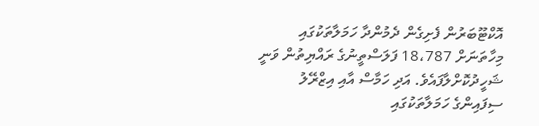އޮކްޓޫބަރުން ފެށިގެން ދެމުންދާ ހަމަލާތަކުގައި މިހާތަނަށް 18،787 ފަލަސްތީނުގެ ރައްޔިތުން ވަނީ ޝަހީދުކޮށްލާފައެވެ. އަދި ހަމާސް އާއި އިޒްރޭލު ސިފައިންގެ ހަމަލާތަކުގައި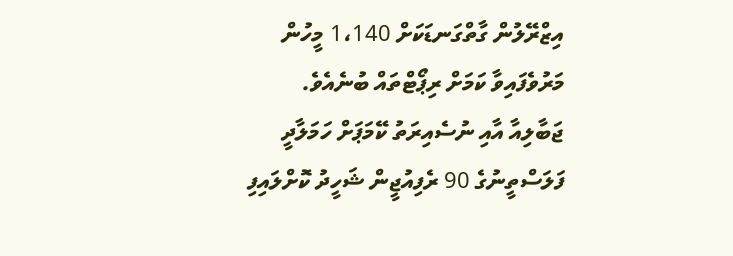އިޒްރޭލުން ގާތްގަނޑަކަށް 1،140 މީހުން މަރުވެފައިވާ ކަމަށް ރިޕޯޓްތައް ބުނެއެވެ.
ޖަބާލިއާ އާއި ނުސެއިރަތު ކޭމަޕަށް ހަމަލާދީ ފަލަސްތީނުގެ 90 ރެފިއުޖީން ޝަހީދު ކޮށްލައިފި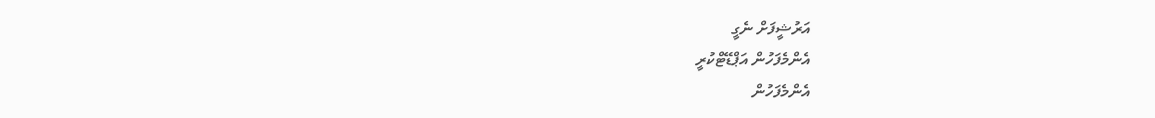އަރުޝީފަށް ނެގީ
އެންމެފަހުން އަޕްޑޭޓްކުރީ
އެންމެފަހުން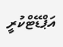އަޕްޑޭޓްކުރީ